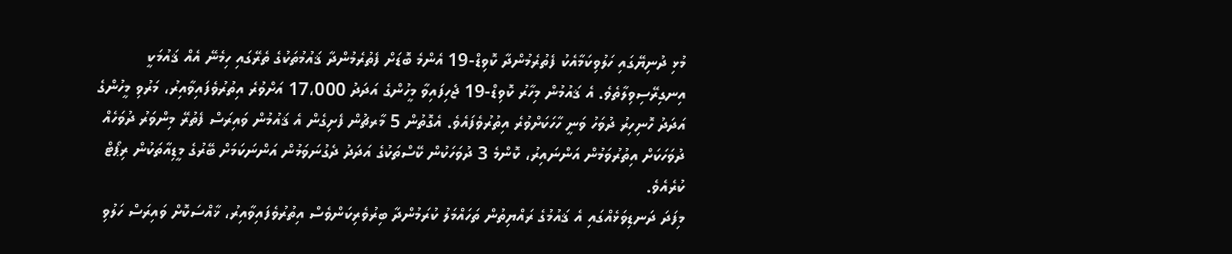މުޅި ދުނިޔޭގައި ހަލުވިކަމާއެކު ފެތުރެމުންދާ ކޮވިޑް-19 އެންމެ ބޮޑަށް ފެތުރެމުންދާ ޤައުމުތަކުގެ ތެރޭގައި ހިމެނޭ އެއް ޤައުމަކީ އިނގިރޭސިވިލާތެވެ. އެ ޤައުމުން މިހާރު ކޮވިޑް-19 ޖެހިފައިވާ މީހުންގެ އަދަދު 17،000 އަށްވުރެ އިތުރުވެފައިވާއިރު، މަރުވި މީހުންގެ އަދަދު ހޮނިހިރު ދުވަހު ވަނީ ހާހަކަށްވުރެ އިތުރުވެފައެވެ. އެގޮތުން 5 މާރޗުން ފެށިގެން އެ ޤައުމުން ވައިރަސް ފެތުރޭ މިންވަރު ދުވަހެއް ދުވަހަކަށް އިތުރުވަމުން އަންނައިރު، ކޮންމެ 3 ދުވަހަކުން ކޭސްތަކުގެ އަދަދު ދެގުނަވަމުން އަންނަކަމަށް ބޭރުގެ މީޑިއާތަކުން ރިޕޯޓް ކުރެއެވެ.
މިފަދަ ދަނޑިވަޅެއްގައި އެ ޤައުމުގެ ރައްޔިތުން ތަހައްމަލު ކުރަމުންދާ ބިރުވެރިކަންވެސް އިތުރުވެފައިވާއިރު، ޚާއްސަކޮށް ވައިރަސް ހަލުވި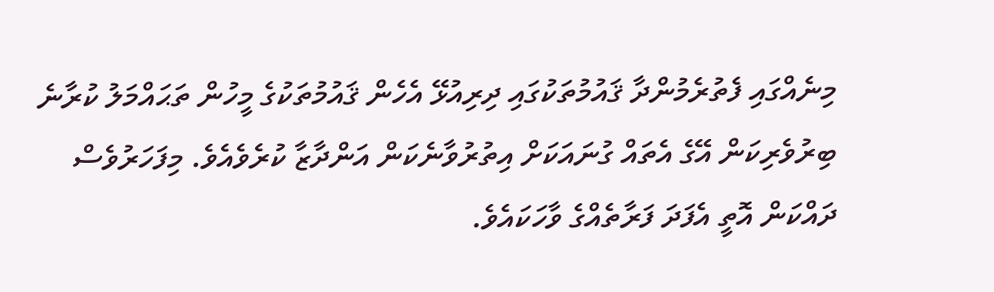މިނެއްގައި ފެތުރެމުންދާ ޤައުމުތަކުގައި ދިރިއުޅޭ އެހެން ޤައުމުތަކުގެ މީހުން ތަޙައްމަލު ކުރާނެ ބިރުވެރިކަން އޭގެ އެތައް ގުނައަކަށް އިތުރުވާނެކަން އަންދާޒާ ކުރެވެއެވެ. މިފަހަރުވެސް ދައްކަން އޮތީ އެފަދަ ފަރާތެއްގެ ވާހަކައެވެ.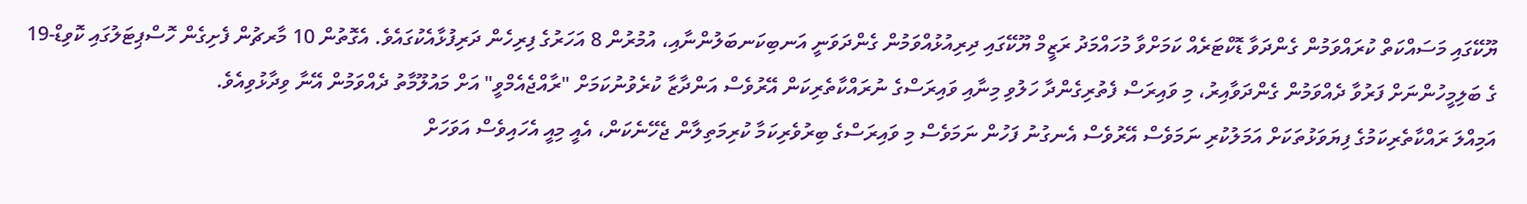ޔޫކޭގައި މަސައްކަތް ކުރައްވަމުން ގެންދަވާ ޑޮކްޓަރެއް ކަމަށްވާ މުހައްމަދު ރަޒީމް ޔޫކޭގައި ދިރިއުޅުއްވަމުން ގެންދަވަނީ އަނބިކަނބަލުންނާއި، އުމުރުން 8 އަހަރުގެ ފިރިހެން ދަރިފުޅާއެކުގައެވެ. އެގޮތުން 10 މާރޗުން ފެށިގެން ހޮސްޕިޓަލުގައި ކޮވިޑް-19 ގެ ބަލިމީހުންނަށް ފަރުވާ ދެއްވަމުން ގެންދަވާއިރު، މި ވައިރަސް ފެތުރިގެންދާ ހަލުވި މިނާއި ވައިރަސްގެ ނުރައްކާތެރިކަން އޭރުވެސް އަންދާޒާ ކުރެވުނުކަމަށް "ރާއްޖެއެމްވީ" އަށް މައުލޫމާތު ދެއްވަމުން އޭނާ ވިދާޅުވިއެވެ.
އަމިއްލަ ރައްކާތެރިކަމުގެ ފިޔަވަޅުތަކަށް އަމަލުކުރި ނަމަވެސް އޭރުވެސް އެނގުނު ފަހުން ނަމަވެސް މި ވައިރަސްގެ ބިރުވެރިކަމާ ކުރިމަތިލާން ޖެހޭނެކަން، އެއީ މިއީ އެހައިވެސް އަވަހަށް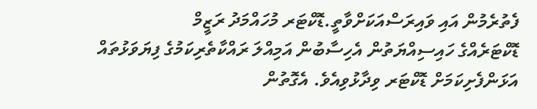ފެތުރެމުން އައި ވައިރަސްއަކަށްވާތީ.ޑޮކްޓަރ މުހައްމަދު ރަޒީމް
ޑޮކްޓަރެއްގެ ހައިސިއްޔަތުން އެހިސާބުން އަމިއްލަ ރައްކާތެރިކަމުގެ ފިޔަވަޅުތައް އަޅަންފެށިކަމަށް ޑޮކްޓަރ ވިދާޅުވިއެވެ. އެގޮތުން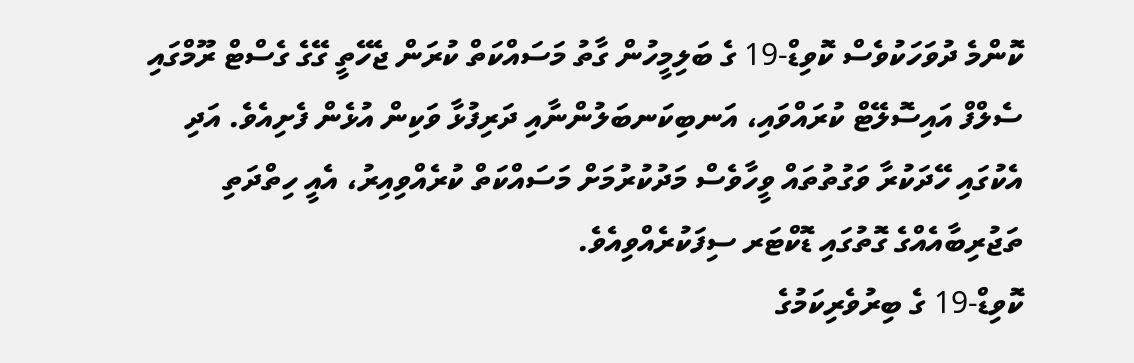ކޮންމެ ދުވަހަކުވެސް ކޮވިޑް-19 ގެ ބަލިމީހުން ގާތު މަސައްކަތް ކުރަން ޖެހޭތީ ގޭގެ ގެސްޓް ރޫމްގައި ސެލްފް އައިސޮލޭޓް ކުރައްވައި، އަނބިކަނބަލުންނާއި ދަރިފުޅާ ވަކިން އުޅެން ފެށިއެވެ. އަދި އެކުގައި ހޭދަކުރާ ވަގުތުތައް ވީހާވެސް މަދުކުރުމަށް މަސައްކަތް ކުރެއްވިއިރު، އެއީ ހިތްދަތި ތަޖުރިބާއެއްގެ ގޮތުގައި ޑޮކްޓަރ ސިފަކުރެއްވިއެވެ.
ކޮވިޑް-19 ގެ ބިރުވެރިކަމުގެ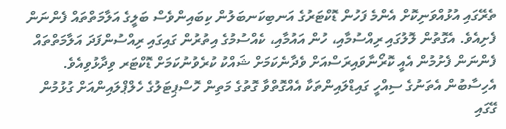ތެރޭގައި އުޅުއްވަނިކޮށް އެންމެ ފަހުން ޑޮކްޓަރުގެ އަނބިކަނބަލުން ކިބައިންވެސް ބަލީގެ އަލާމަތްތައް ފެންނަން ފެށިއެވެ. އެގޮތުން ލޮލުގައި ރިއްސުމާއި، ހުން އައުމާއި، ކެއްސުމުގެ އިތުރުން ގައިގައި ރިއްސުންފަދަ އަލާމަތްތައް ފެންނަން ފެށުމުން އެއީ ކޮރޯނާވައިރަސްއަށް ވެދާނެކަމަށް ޝައްކު ކުރެވުނުކަމަށް ޑޮކްޓަރ ވިދާޅުވިއެވެ. އެހިސާބުން އެތަނުގެ ސިއްހީ ގައިޑްލައިންތަކާ އެއްގޮތްވާ ގޮތުގެ މަތިން ހޮސްޕިޓަލުގެ ހެލްޕްލައިންއަށް ގުޅުމުން ގޭގައި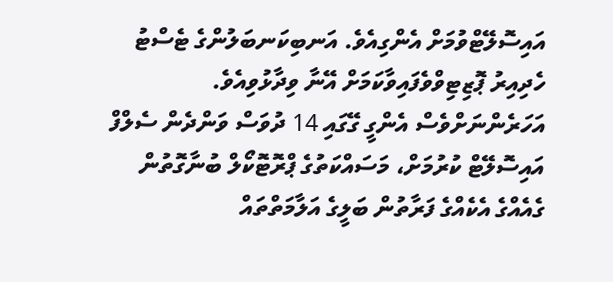އައިސޮލޭޓްވުމަށް އެންގިއެވެ. އަނބިކަނބަލުންގެ ޓެސްޓު ހެދިއިރު ޕޮޒިޓިވްވެފައިވާކަމަށް އޭނާ ވިދާޅުވިއެވެ.
އަހަރެންނަށްވެސް އެންގީ ގޭގައި 14 ދުވަސް ވަންދެން ސެލްފް އައިސޮލޭޓް ކުރުމަށް، މަސައްކަތުގެ ޕްރޮޓޮކޯލް ބުނާގޮތުން ގެއެއްގެ އެކެއްގެ ފަރާތުން ބަލީގެ އަލާމަތްތައް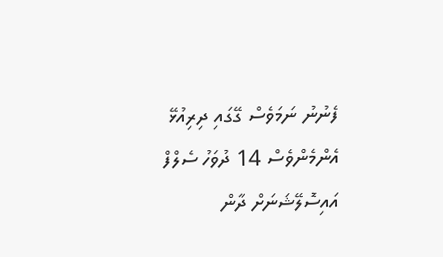ފެނުނު ނަމަވެސް ގޭގައި ދިރިއުޅޭ އެންމެންވެސް 14 ދުވަހު ސެލްފް އައިސޮލޭޝަނަށް ދާން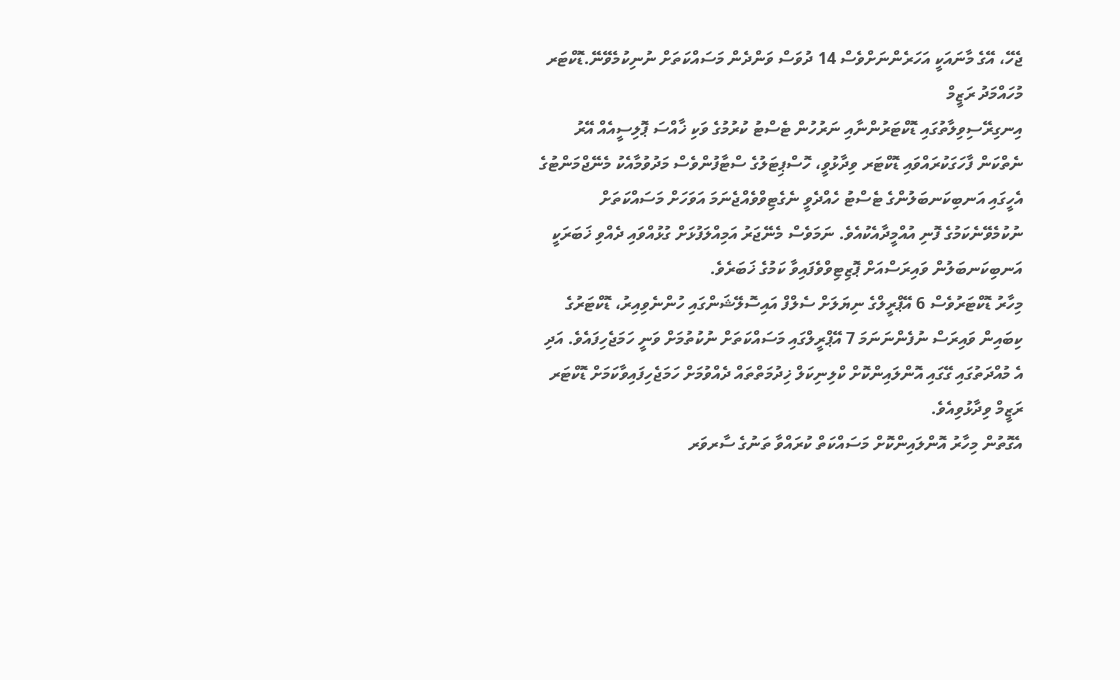ޖެހޭ، އޭގެ މާނައަކީ އަހަރެންނަށްވެސް 14 ދުވަސް ވަންދެން މަސައްކަތަށް ނުނިކުމެވޭނޭ.ޑޮކްޓަރ މުހައްމަދު ރަޒީމް
އިނގިރޭސިވިލާތުގައި ޑޮކްޓަރުންނާއި ނަރުހުން ޓެސްޓު ކުރުމުގެ ވަކި ޚާއްސަ ޕޮލިސީއެއް އޭރު ނެތްކަން ފާހަގަކުރައްވައި ޑޮކްޓަރ ވިދާޅުވީ، ހޮސްޕިޓަލުގެ ސްޓާފުންވެސް މަދުވުމާއެކު މެނޭޖްމަންޓުގެ އެހީގައި އަނބިކަނބަލުންގެ ޓެސްޓު ހެއްދެވީ ނެގެޓިވްވެއްޖެނަމަ އަވަހަށް މަސައްކަތަށް ނުކުމެވޭނެކަމުގެ ފޮނި އުއްމީދާއެކުއެވެ. ނަމަވެސް މެނޭޖަރު އަމިއްލަފުޅަށް ގުޅުއްވައި ދެއްވި ޚަބަރަކީ އަނބިކަނބަލުން ވައިރަސްއަށް ޕޮޒިޓިވްވެފައިވާ ކަމުގެ ޚަބަރެވެ.
މިހާރު ޑޮކްޓަރުވެސް 6 އޭޕްރީލްގެ ނިޔަލަށް ސެލްފް އައިސޮލޭޝަންގައި ހުންނެވިއިރު، ޑޮކްޓަރުގެ ކިބައިން ވައިރަސް ނުފެންނަނަމަ 7 އޭޕްރީލްގައި މަސައްކަތަށް ނުކުތުމަށް ވަނީ ހަމަޖެހިފައެވެ. އަދި އެ މުއްދަތުގައި ގޭގައި އޮންލައިންކޮށް ކްލިނިކަލް ޚިދުމަތްތައް ދެއްވުމަށް ހަމަޖެހިފައިވާކަމަށް ޑޮކްޓަރ ރަޒީމް ވިދާޅުވިއެވެ.
އެގޮތުން މިހާރު އޮންލައިންކޮށް މަސައްކަތް ކުރައްވާ ތަނުގެ ސާރވަރ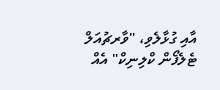އާއި ގުޅާލެވި، "ވާރޗުއަލް ޓެލެފޯން ކްލިނިކް" އެއް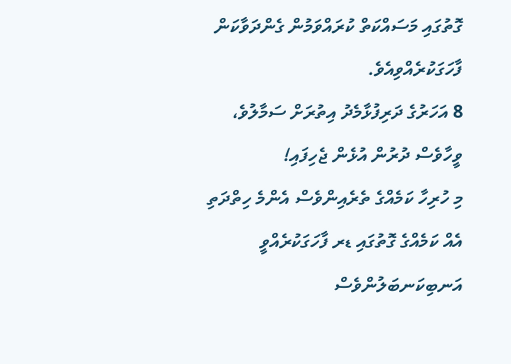ގޮތުގައި މަސައްކަތް ކުރައްވަމުން ގެންދަވާކަން ފާހަގަކުރެއްވިއެވެ.
8 އަހަރުގެ ދަރިފުޅާމެދު އިތުރަށް ސަމާލުވެ، ވީހާވެސް ދުރުން އުޅެން ޖެހިފައި!
މި ހުރިހާ ކަމެއްގެ ތެރެއިންވެސް އެންމެ ހިތްދަތި އެއް ކަމެއްގެ ގޮތުގައި ޑރ ފާހަގަކުރެއްވީ އަނބިކަނބަލުންވެސް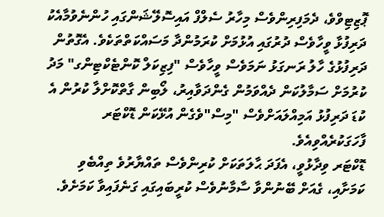ޕޮޒިޓިވްވެ، ދެމަފިރިންވެސް މިހާރު ސެލްފް އައިސޮލޭޝަންގައި ހުންނެވުމާއެކު ދަރިފުޅާ ވީހާވެސް ދުރުގައި އުޅުމަށް ކުރަމުންދާ މަސައްކަތްތަކެވެ. އެގޮތުން ދަރިފުޅުގެ ހާލު ރަނގަޅު ނަމަވެސް ވީހާވެސް "ފިޒިކަލް ކޮންޓެކްޓިންގ" މަދު ކުރުމަށް ސަމާލުކަން ދެއްވަމުން ގެންދަވާއިރު، ލޯބިން ގާތްކޮށްލާ ކުރުން އެ ކުޑަ ދަރިފުޅު އަމިއްލައަށްވެސް "މިސް"ވެގެން އުޅޭކަން ޑޮކްޓަރ ފާހަގަކުރެއްވިއެވެ.
ޑޮކްޓަރ ވިދާޅުވީ، އެފަދަ ޙާލަތަކަށް ކުރިންވެސް ތައްޔާރުވެ ތިއްބެވި ކަމަށާއި، ގެއަށް ބޭނުންވާ ސާމާނުވެސް ކުރީބައިގައި ގަނެފައިވާ ކަމަށެވެ.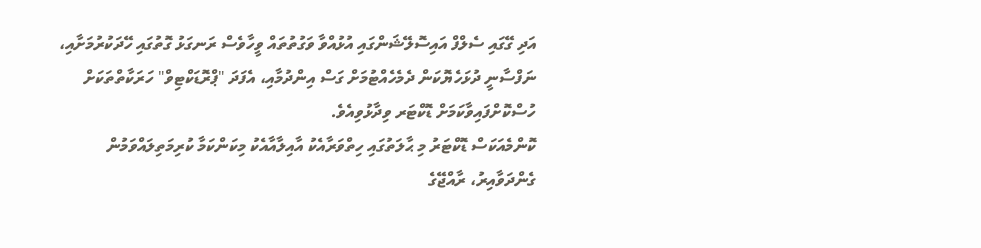އަދި ގޭގައި ސެލްފް އައިސޮލޭޝަންގައި އުޅުއްވާ ވަގުތުތައް ވީހާވެސް ރަނގަޅު ގޮތުގައި ހޭދަކުރުމަށާއި، ނަފްސާނީ ދުޅަހެޔޮކަން ދެމެހެއްޓުމަށް ގަސް އިންދުމާއި، އެފަދަ "ޕްރޮޑަކްޓިވް" ހަރަކާތްތަކަށް ހުސްކޮށްފައިވާކަމަށް ޑޮކްޓަރ ވިދާޅުވިއެވެ.
ކޮންމެއަކަސް ޑޮކްޓަރު މި ޙާލަތުގައި ހިތްވަރާއެކު އާއިލާއާއެކު މިކަންކަމާ ކުރިމަތިލައްވަމުން ގެންދަވާއިރު، ރާއްޖޭގެ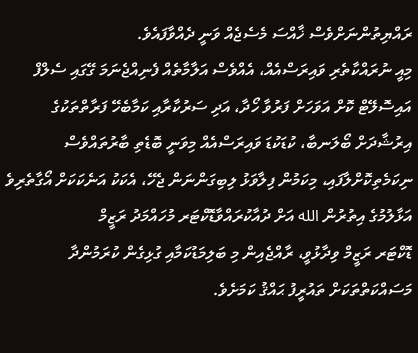ރައްޔިތުންނަށްވެސް ޚާއްސަ މެސެޖެއް ވަނީ ދެއްވާފައެވެ.
މިއީ ނުރައްކާތެރި ވައިރަސްއެއް، އެއްވެސް އަލާމާތެއް ފެނިއްޖެނަމަ ގޭގައި ސެލްފް އައިސޮލޭޓް ކޮށް އަވަހަށް ފަރުވާ ހޯދާ، އަދި ސަރުކާރާއި ކަމާބެހޭ ފަރާތްތަކުގެ އިރުޝާދަށް ބޯލަނބާ، ކުޑަކުޑަ ވައިރަސްއެއް މިވަނީ ބޮޑެތި ބާރުތައްވެސް ނިކަމެތިކޮށްލާފައި، މިކަމުން ފިލާވަޅު ލިބިގަންނަން ޖެހޭ، އެކަކު އަނެކަކަށް އޯގާތެރިވެ އަޅާލުމުގެ އިތުރުން الله އަށް ދުއާކުރައްވާޑޮކްޓަރ މުހައްމަދު ރަޒީމް
ޑޮކްޓަރ ރަޒީމް ވިދާޅުވީ، ރާއްޖެއިން މި ބަލިމަޑުކަމާއި ގުޅިގެން ކުރަމުންދާ މަސައްކަތްތަކަށް ތައުރީފު ޙައްޤު ކަމަށެވެ.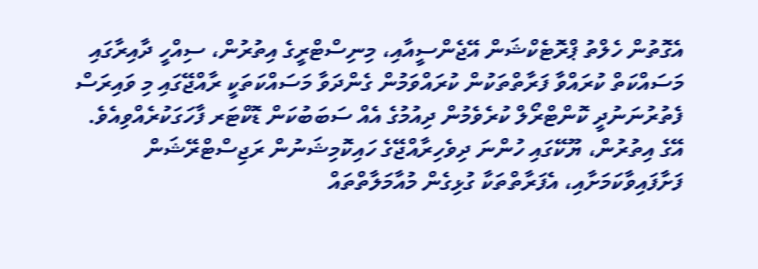އެގޮތުން ހެލްތު ޕްރޮޓެކްޝަން އޭޖެންސީއާއި، މިނިސްޓްރީގެ އިތުރުން، ސިއްހީ ދާއިރާގައި މަސައްކަތް ކުރައްވާ ފަރާތްތަކުން ކުރައްވަމުން ގެންދަވާ މަސައްކަތަކީ ރާއްޖޭގައި މި ވައިރަސް ފެތުރުނަނުދީ ކޮންޓްރޯލް ކުރެވެމުން ދިއުމުގެ އެއް ސަބަބުކަން ޑޮކްޓަރ ފާހަގަކުރެއްވިއެވެ.
އޭގެ އިތުރުން، ޔޫކޭގައި ހުންނަ ދިވެހިރާއްޖޭގެ ހައިކޮމިޝަނުން ރަޖިސްޓްރޭޝަން ފަށާފައިވާކަމަށާއި، އެފަރާތްތަކާ ގުޅިގެން މުއާމަލާތްތައް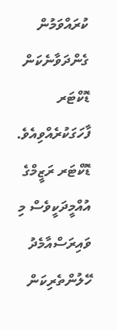ކުރައްވަމުން ގެންދަވާނެކަން ޑޮކްޓަރ ފާހަގަކުރެއްވިއެވެ.
ޑޮކްޓަރ ރަޒީމްގެ އުއްމީދަކީވެސް މި ވައިރަސްއާމެދު ހޭލުންތެރިކަން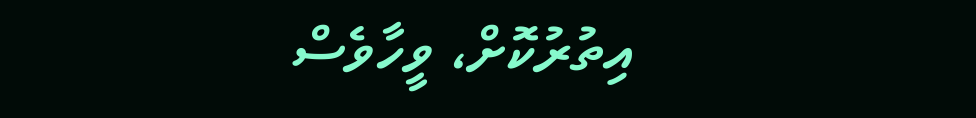އިތުރުކޮށް، ވީހާވެސް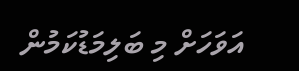އަވަހަށް މި ބަލިމަޑުކަމުން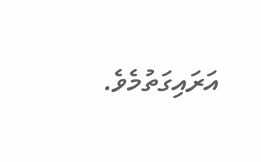އަރައިގަތުމެވެ.